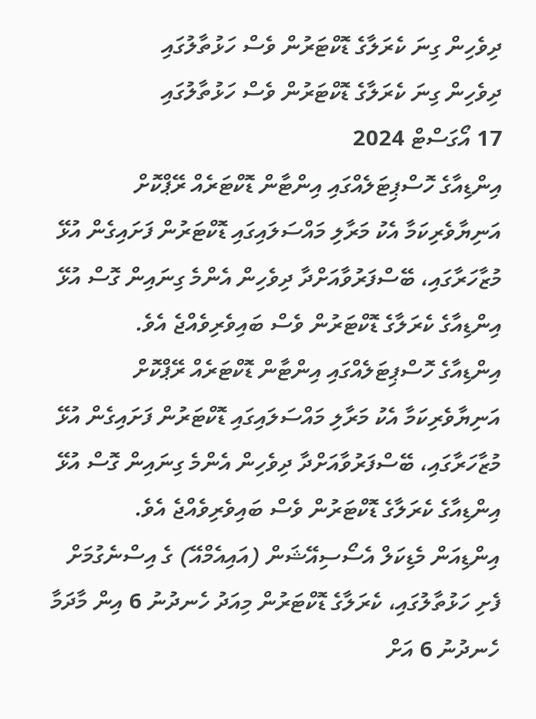ދިވެހިން ގިނަ ކެރަލާގެ ޑޮކްޓަރުން ވެސް ހަޅުތާލުގައި
ދިވެހިން ގިނަ ކެރަލާގެ ޑޮކްޓަރުން ވެސް ހަޅުތާލުގައި
17 އޯގަސްޓް 2024
އިންޑިއާގެ ހޮސްޕިޓަލެއްގައި އިންޓާން ޑޮކްޓަރެއް ރޭޕްކޮށް އަނިޔާވެރިކަމާ އެކު މަރާލި މައްސަލައިގައި ޑޮކްޓަރުން ފަށައިގެން އުޅޭ މުޒާހަރާގައި، ބޭސްފަރުވާއަށްދާ ދިވެހިން އެންމެ ގިނައިން ގޮސް އުޅޭ އިންޑިއާގެ ކެރަލާގެ ޑޮކްޓަރުން ވެސް ބައިވެރިވެއްޖެ އެވެ.
އިންޑިއާގެ ހޮސްޕިޓަލެއްގައި އިންޓާން ޑޮކްޓަރެއް ރޭޕްކޮށް އަނިޔާވެރިކަމާ އެކު މަރާލި މައްސަލައިގައި ޑޮކްޓަރުން ފަށައިގެން އުޅޭ މުޒާހަރާގައި، ބޭސްފަރުވާއަށްދާ ދިވެހިން އެންމެ ގިނައިން ގޮސް އުޅޭ އިންޑިއާގެ ކެރަލާގެ ޑޮކްޓަރުން ވެސް ބައިވެރިވެއްޖެ އެވެ.
އިންޑިއަން މެޑިކަލް އެސޯސިއޭޝަން (އައިއެމްއޭ) ގެ އިސްނެގުމަށް ފެށި ހަޅުތާލުގައި، ކެރަލާގެ ޑޮކްޓަރުން މިއަދު ހެނދުނު 6 އިން މާދަމާ ހެނދުނު 6 އަށް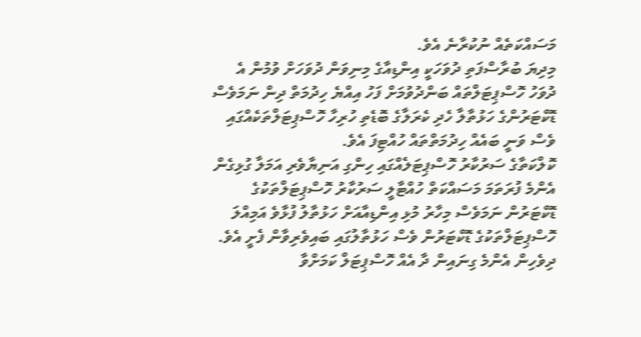މަސައްކަތެއް ނުކުރާނެ އެވެ.
މިދިޔަ ބުރާސްފަތި ދުވަހަކީ އިންޑިއާގެ މިނިވަން ދުވަހަށް ވުމުން އެ ދުވަހު ހޮސްޕިޓަލްތައް ބަންދުވުމަށް ފަހު އިއްޔެ ހިދުމަތް ދިން ނަމަވެސް ޑޮކްޓަރުންގެ ހަޅުތާލާ ހެދި ކެރަލާގެ ބޮޑެތި ހުރިހާ ހޮސްޕިޓަލްތަކެއްގައި ވެސް ވަނީ ބައެއް ހިދުމަތްތައް ހުއްޓިފަ އެވެ.
ކޮލްކަތާގެ ސަރުކާރު ހޮސްޕިޓަލެއްގައި ހިންގި އަނިޔާވެރި އަމަލާ ގުޅިގެން އެންމެ ފުރަތަމަ މަސައްކަތް ހުއްޓާލީ ސަރުކާރު ހޮސްޕިޓަލްތަކުގެ ޑޮކްޓަރުން ނަމަވެސް މިހާރު މުޅި އިންޑިއާއަށް ހަޅުތާލު ފުޅާވެ އަމިއްލަ ހޮސްޕިޓަލްތަކުގެ ޑޮކްޓަރުން ވެސް ހަޅުތާލުގައި ބައިވެރިވާން ފެށީ އެވެ.
ދިވެހިން އެންމެ ގިނައިން ދާ އެއް ހޮސްޕިޓަލް ކަމަށްވާ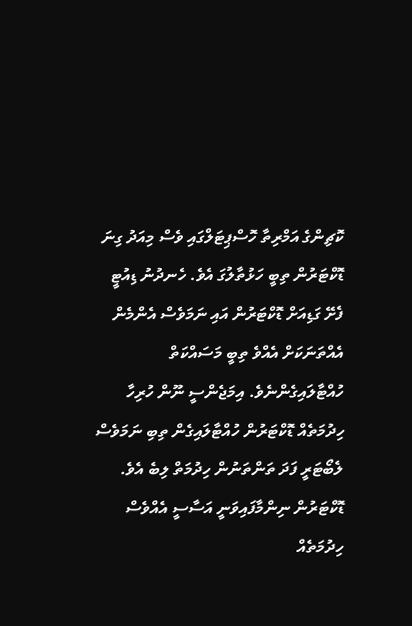ކޮޗިންގެ އަމްރިތާ ހޮސްޕިޓަލްގައި ވެސް މިއަދު ގިނަ ޑޮކްޓަރުން ތިބީ ހަޅުތާލުގަ އެވެ. ހެނދުނު ޑިއުޓީ ފެށޭ ގަޑިއަށް ޑޮކްޓަރުން އައި ނަމަވެސް އެންމެން އެއްތަނަކަށް އެއްވެ ތިބީ މަސައްކަތް ހުއްޓާލައިގެންނެވެ. އިމަޖެންސީ ނޫން ހުރިހާ ހިދުމަތެއް ޑޮކްޓަރުން ހުއްޓާލައިގެން ތިބި ނަމަވެސް ލެބޯޓަރީ ފަދަ ތަންތަނުން ހިދުމަތް ލިބެ އެވެ.
ޑޮކްޓަރުން ނިންމާފައިވަނީ އަސާސީ އެއްވެސް ހިދުމަތެއް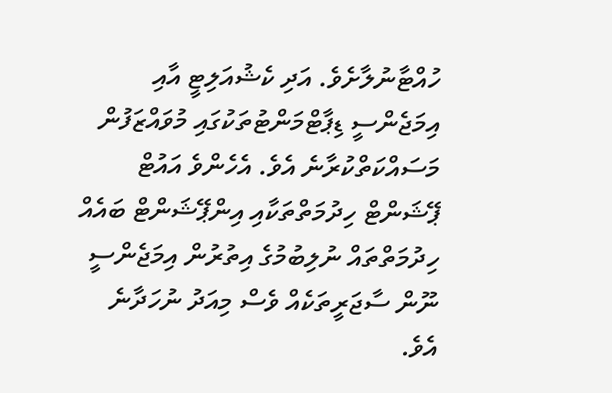ހުއްޓާނުލާށެވެ. އަދި ކެޝުއަލިޓީ އާއި އިމަޖެންސީ ޑިޕާޓްމަންޓުތަކުގައި މުވައްޒަފުން މަސައްކަތްކުރާނެ އެވެ. އެހެންވެ އައުޓް ޕޭޝަންޓް ހިދުމަތްތަކާއި އިންޕޭޝަންޓް ބައެއް ހިދުމަތްތައް ނުލިބުމުގެ އިތުރުން އިމަޖެންސީ ނޫން ސާޖަރީތަކެއް ވެސް މިއަދު ނުހަދާނެ އެވެ.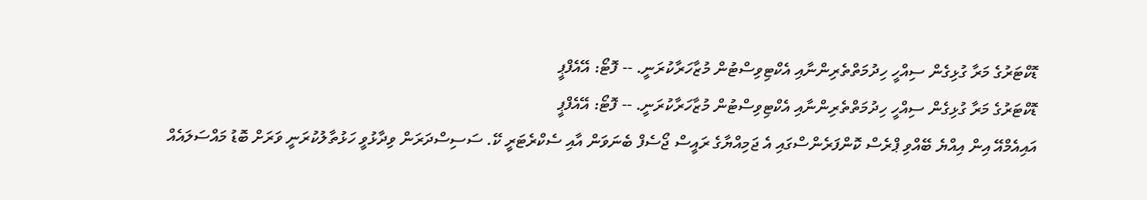ޑޮކްޓަރުގެ މަރާ ގުޅިގެން ސިއްހީ ހިދުމަތްތެރިންނާއި އެކްޓިވިސްޓުން މުޒާހަރާކުރަނީ. -- ފޮޓޯ: އޭއެފްޕީ
ޑޮކްޓަރުގެ މަރާ ގުޅިގެން ސިއްހީ ހިދުމަތްތެރިންނާއި އެކްޓިވިސްޓުން މުޒާހަރާކުރަނީ. -- ފޮޓޯ: އޭއެފްޕީ
އައިއެމްއޭ އިން އިއްޔެ ބޭއްވި ޕްރެސް ކޮންފަރެންސްގައި އެ ޖަމިއްޔާގެ ރައީސް ޖޯސެފް ބެނަވަން އާއި ސެކްރެޓަރީ ކޭ. ސަސިސްދަރަން ވިދާޅުވީ ހަޅުތާލުކުރަނީ ވަރަށް ބޮޑު މައްސަލައެއް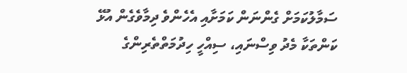ސަމާލުކަމަށް ގެންނަން ކަމަށާއި އެހެންވެ ދިމާވެގެން އުޅޭ ކަންތަކާ މެދު ވިސްނައި، ސިއްހީ ހިދުމަތްތެރިންގެ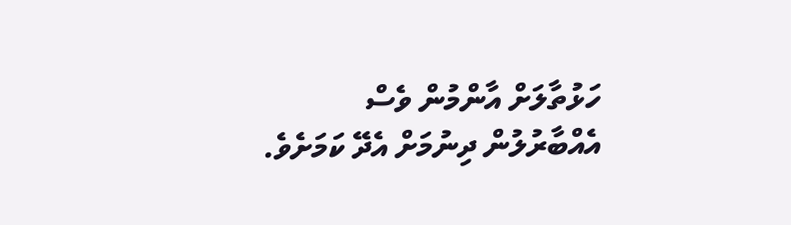ހަޅުތާލަށް އާންމުން ވެސް އެއްބާރުލުން ދިނުމަށް އެދޭ ކަމަށެވެ.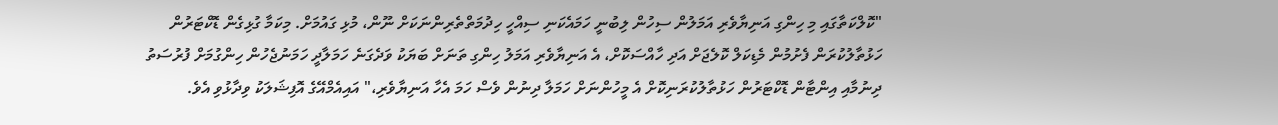"ކޮލްކަތާގައި މި ހިންގި އަނިޔާވެރި އަމަލުން ސިހުން ލިބުނީ ހަމައެކަނި ސިއްހީ ހިދުމަތްތެރިންނަކަށް ނޫން، މުޅި ގައުމަށް. މިކަމާ ގުޅިގެން ޑޮކްޓަރުން ހަޅުތާލުކުރަން ފެށުމުން މެޑިކަލް ކޮލެޖަށް އަދި ހާއްސަކޮށް، އެ އަނިޔާވެރި އަމަލު ހިންގި ތަނަށް ބަޔަކު ވަދެގަނެ ހަމަލާދީ ހަމަނުޖެހުން ހިންގުމަށް ފުރުސަތު ދިނުމާއި އިންޓާން ޑޮކްޓަރުން ހަޅުތާލުކުރަނިކޮށް އެ މީހުންނަށް ހަމަލާ ދިނުން ވެސް ހަމަ އެހާ އަނިޔާވެރި،" އައިއެމްއޭގެ އޮފިޝަލަކު ވިދާޅުވި އެވެ.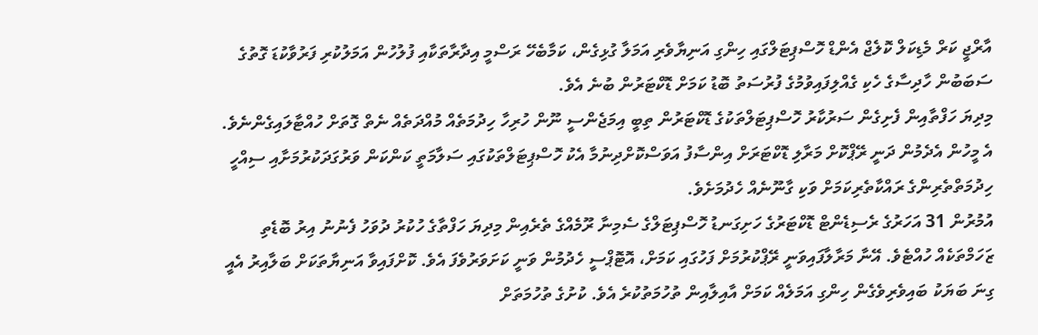އާރްޖީ ކަރް މެޑިކަލް ކޮލެޖް އެންޑް ހޮސްޕިޓަލްގައި ހިންގި އަނިޔާވެރި އަމަލާ ގުޅިގެން، ކަމާބެހޭ ރަސްމީ އިދާރާތަކާއި ފުލުހުން އަމަލުކުރި ފަރުވާކުޑަ ގޮތުގެ ސަބަބުން ހާދިސާގެ ހެކި ގެއްލިފައިވުމުގެ ފުރުސަތު ބޮޑު ކަމަށް ޑޮކްޓަރުން ބުނެ އެވެ.
މިދިޔަ ހަފްތާއިން ފެށިގެން ސަރުކާރު ހޮސްޕިޓަލްތަކުގެ ޑޮކްޓަރުން ތިބީ އިމަޖެންސީ ނޫން ހުރިހާ ހިދުމަތެއް މުއްދަތެއް ނެތް ގޮތަށް ހުއްޓާލައިގެންނެވެ. އެ މީހުން އެދެމުން ދަނީ ރޭޕްކޮށް މަރާލި ޑޮކްޓަރަށް އިންސާފު އަވަސްކޮށްދިނުމާ އެކު ހޮސްޕިޓަލްތަކުގައި ސަލާމަތީ ކަންކަން ވަރުގަދަކުރުމަށާއި ސިއްހީ ހިދުމަތްތެރިންގެ ރައްކާތެރިކަމަށް ވަކި ގާނޫނެއް ހެދުމަށެވެ.
އުމުރުން 31 އަހަރުގެ ރެސިޑެންޓް ޑޮކްޓަރުގެ ހަށިގަނޑު ހޮސްޕިޓަލްގެ ސެމިނާ ރޫމެއްގެ ތެރެއިން މިދިޔަ ހަފްތާގެ ހުކުރު ދުވަހު ފެނުނު އިރު ބޮޑެތި ޒަހަމްތަކެއް ހުއްޓެވެ. އޭނާ މަރާލާފައިވަނީ ރޭޕްކުރުމަށް ފަހުގައި ކަމަށް، އޮޓޮޕްސީ ހެދުމުން ވަނީ ކަށަވަރުވެފަ އެވެ. ކޮށްފައިވާ އަނިޔާތަކަށް ބަލާއިރު އެއީ ގިނަ ބަޔަކު ބައިވެރިވެގެން ހިންގި އަމަލެއް ކަމަށް އާއިލާއިން ތުހުމަތުކުރެ އެވެ. ކުށުގެ ތުހުމަތަށް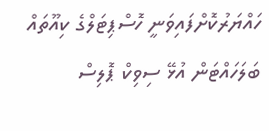ހައްޔަރުކޮށްފައިވަނީ ހޮސްޕިޓަލްގެ ކިއޫތައް ބަލަހައްޓަން އުޅޭ ސިވިކް ޕޮލިސް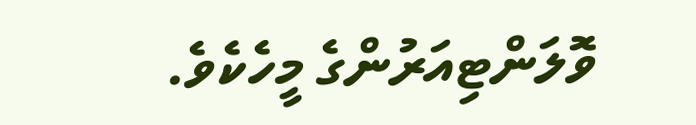ވޮލަންޓިއަރުންގެ މީހެކެވެ.